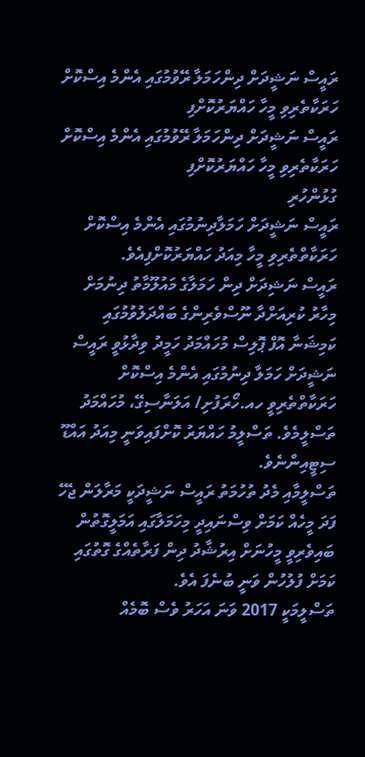ރައީސް ނަޝީދަށް ދިންހަމަލާ ރޭވުމުގައި އެންމެ އިސްކޮށް ހަރަކާތެރިވި މީހާ ހައްޔަރުކޮށްފި
ރައީސް ނަޝީދަށް ދިންހަމަލާ ރޭވުމުގައި އެންމެ އިސްކޮށް ހަރަކާތެރިވި މީހާ ހައްޔަރުކޮށްފި
ގުޅުންހުރި
ރައީސް ނަޝީދަށް ހަމަލާދިނުމުގައި އެންމެ އިސްކޮށް ހަރަކާތްތެރިވި މީހާ މިއަދު ހައްޔަރުކޮށްފިއެވެ.
ރައީސް ނަޝިދަށް ދިން ހަމަލާގެ މައުލޫމާތު ދިނުމަށް މިހާރު ކުރިއަށްދާ ނޫސްވެރިންގެ ބައްދަލުވުމުގައި ކަމިޝަނާ އޮފް ޕޮލިސް މުހައްމަދު ހަމީދު ވިދާޅުވީ ރައީސް ނަޝީދަށް ހަމަލާ ދިނުމުގައި އެންމެ އިސްކޮށް ހަރަކާތްތެރިވީ ހއ.ހޯރަފުށި/ އަލަނާސިގޭ، މުހައްމަދު ތަސްލީމެވެ. ތަސްލީމު ހައްޔަރު ކޮށްފައިވަނީ މިއަދު އައްޑޫ ސިޓީއިންނެވެ.
ތަސްލީމާއި މެދު ތުހުމަތު ރައީސް ނަޝީދަކީ މަރާލަން ޖެހޭ ފަދަ މީހެއް ކަމަށް ވިސްނައިދީ މިހަމަލާގައި އަމަލީގޮތުން ބައިވެރިވީ މީހުނަށް އިރުޝާދު ދިން ފަރާތެއްގެ ގޮތުގައި ކަމަށް ފުލުހުން ވަނީ ބުނެފަ އެވެ.
ތަސްލީމަކީ 2017 ވަނަ އަހަރު ވެސް ބޮމެއް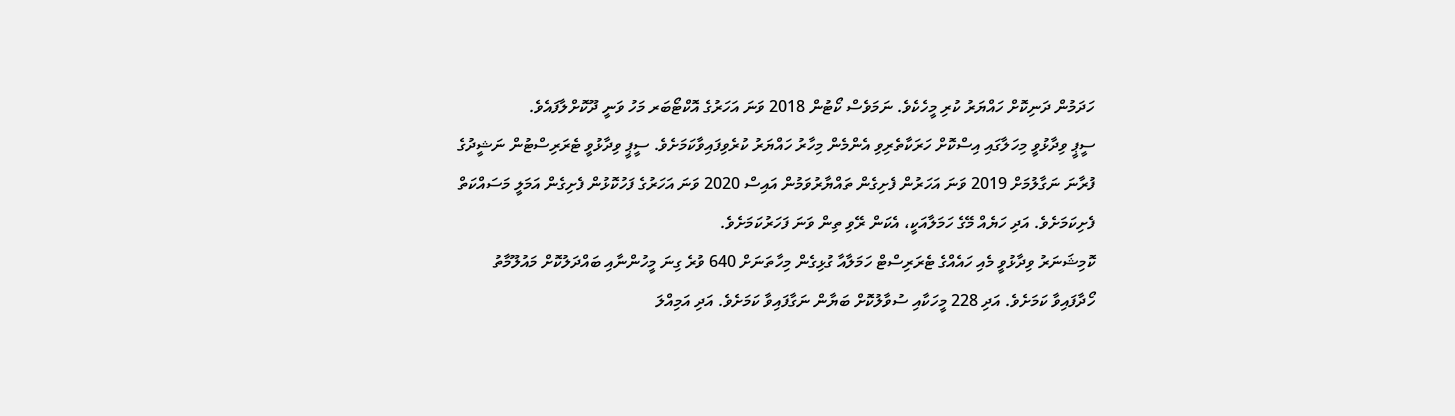ހަދަމުން ދަނިކޮށް ހައްޔަރު ކުރި މީހެކެވެ. ނަމަވެސް ކޯޓުން 2018 ވަނަ އަހަރުގެ އޮކްޓޯބަރ މަހު ވަނީ ދޫކޮށްލާފައެވެ.
ސީޕީ ވިދާޅުވީ މިހަލާގައި އިސްކޮށް ހަރަކާތެރިވި އެންމެން މިހާރު ހައްޔަރު ކުރެވިފައިވާކަމަށެވެ. ސީޕީ ވިދާޅުވީ ޓެރަރިސްޓުން ނަޝީދުގެ ފުރާނަ ނަގާލުމަށް 2019 ވަނަ އަހަރުން ފެށިގެން ތައްޔާރުވަމުން އައިސް 2020 ވަނަ އަހަރުގެ ފަހުކޮޅުން ފެށިގެން އަމަލީ މަސައްކަތް ފެށިކަމަށެވެ. އަދި ހަޔެއް މޭގެ ހަމަލާއަކީ، އެކަން ރޭވި ތިން ވަނަ ފަހަރުކަމަށެވެ.
ކޮމިޝަނަރު ވިދާޅުވީ މެއި ހައެއްގެ ޓެރަރިސްޓް ހަމަލާއާ ގުޅިގެން މިހާތަނަށް 640 ވުރެ ގިނަ މީހުންނާއި ބައްދަލުކޮށް މައުލޫމާތު ހޯދާފައިވާ ކަމަށެވެ. އަދި 228 މީހަކާއި ސުވާލުކޮށް ބަޔާން ނަގާފައިވާ ކަމަށެވެ. އަދި އަމިއްލަ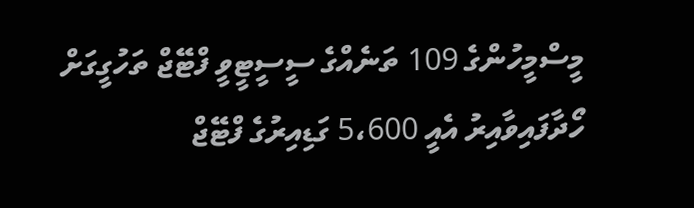މީސްމީހުންގެ 109 ތަނެއްގެ ސީސީޓީވީ ފްޓޭޖް ތަހުގީގަށް ހޯދާފައިވާއިރު އެއީ 5،600 ގަޑިއިރުގެ ފްޓޭޖް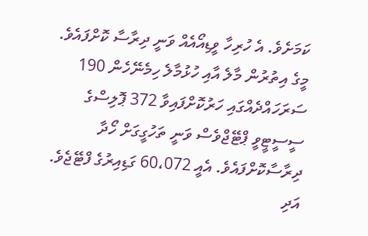ކަމަށެވެ. އެ ހުރިހާ ވީޑިއޯއެއް ވަނީ ދިރާސާ ކޮށްފައެވެ.
މީގެ އިތުރުން މާލެ އާއި ހުޅުމާލެ ހިމެނޭހެން 190 ސަރަހައްދެއްގައި ހަރުކޮށްފައިވާ 372 ޕޮލިސްގެ ސީސީޓީވީ ޕްޓޭޖްވެސް ވަނީ ތަހުގީގަށް ހޯދާ ދިރާސާކޮށްފައެވެ. އެއީ 60،072 ގަޑިއިރުގެ ފްޓޭޖެވެ. އަދި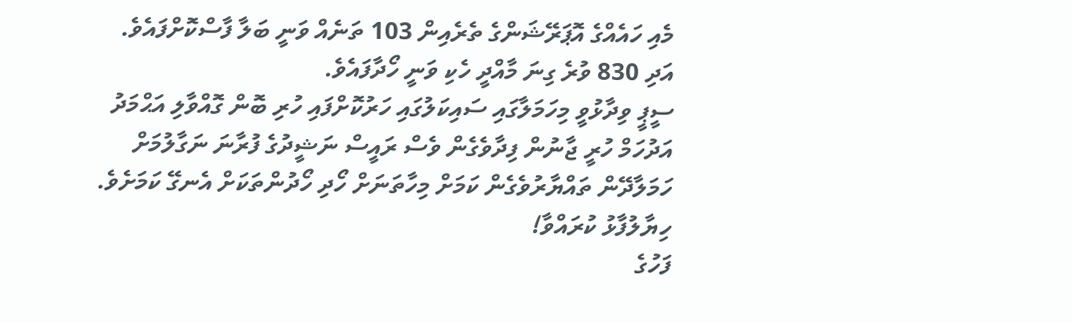މެއި ހައެއްގެ އޮޕަރޭޝަންގެ ތެރެއިން 103 ތަނެއް ވަނީ ބަލާ ފާސްކޮށްފައެވެ. އަދި 830 ވުރެ ގިނަ މާއްދީ ހެކި ވަނީ ހޯދާފައެވެ.
ސީޕީ ވިދާޅުވީ މިހަމަލާގައި ސައިކަލުގައި ހަރުކޮށްފައި ހުރި ބޮން ގޮއްވާލި އަޙްމަދު އަދުހަމް ހުރީ ޖާނުން ފިދާވެގެން ވެސް ރައީސް ނަޝީދުގެ ފުރާނަ ނަގާލުމަށް ހަމަލާދޭން ތައްޔާރުވެގެން ކަމަށް މިހާތަނަށް ހޯދި ހޯދުންތަކަށް އެނގޭ ކަމަށެވެ.
ހިޔާލުފާޅު ކުރައްވާ!
ފަހުގެ